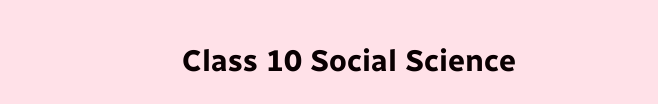Class 10 Social Science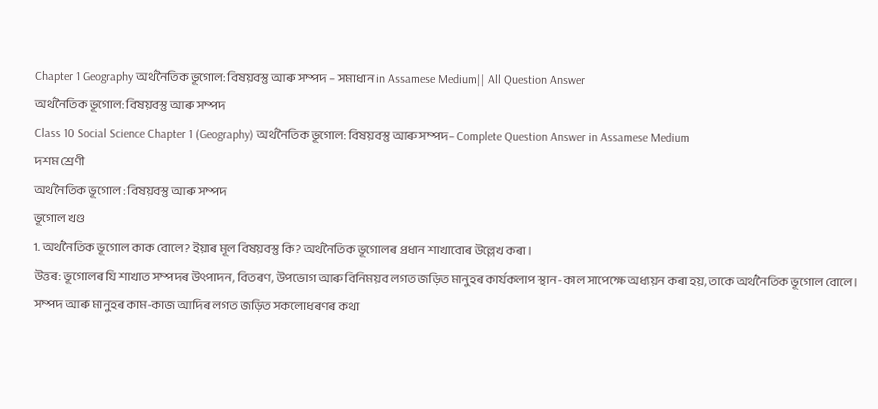Chapter 1 Geography অর্থনৈতিক ভূগোল: বিষয়বস্তু আৰু সম্পদ – সমাধান in Assamese Medium|| All Question Answer
অর্থনৈতিক ভূগোল: বিষয়বস্তু আৰু সম্পদ
Class 10 Social Science Chapter 1 (Geography) অর্থনৈতিক ভূগোল: বিষয়বস্তু আৰু সম্পদ– Complete Question Answer in Assamese Medium
দশম শ্ৰেণী
অর্থনৈতিক ভূগোল : বিষয়বস্তু আৰু সম্পদ
ভূগোল খণ্ড
1. অর্থনৈতিক ভূগোল কাক বোলে? ইয়াৰ মূল বিষয়বস্তু কি? অর্থনৈতিক ভূগোলৰ প্রধান শাখাবোৰ উল্লেখ কৰা।
উত্তৰ: ভূগোলৰ যি শাখাত সম্পদৰ উৎপাদন, বিতৰণ, উপভোগ আৰু বিনিময়ব লগত জড়িত মানুহৰ কাৰ্যকলাপ স্থান-কাল সাপেক্ষে অধ্যয়ন কৰা হয়, তাকে অর্থনৈতিক ভূগোল বোলে।
সম্পদ আৰু মানুহৰ কাম-কাজ আদিৰ লগত জড়িত সকলোধৰণৰ কথা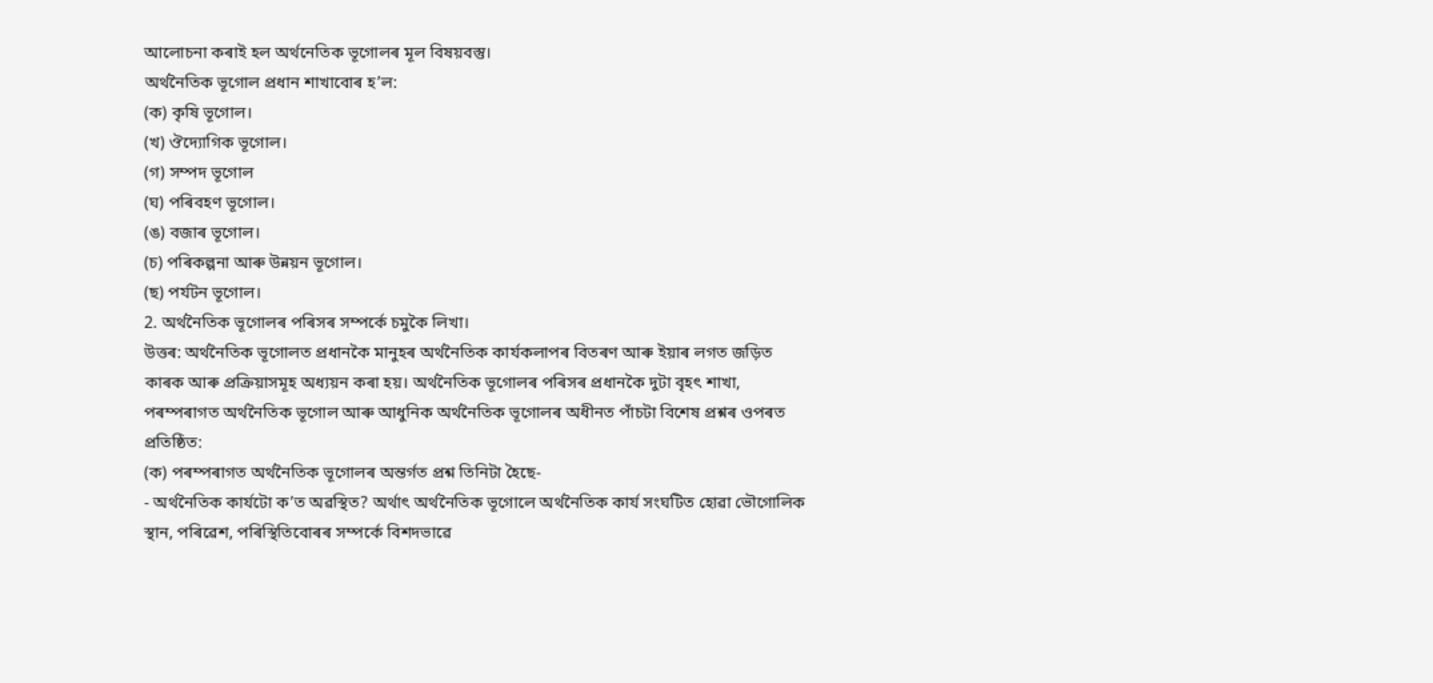আলোচনা কৰাই হল অর্থনেতিক ভূগোলৰ মূল বিষয়বস্তু।
অর্থনৈতিক ভূগোল প্রধান শাখাবোৰ হ’ল:
(ক) কৃষি ভূগোল।
(খ) ঔদ্যোগিক ভূগোল।
(গ) সম্পদ ভূগোল
(ঘ) পৰিবহণ ভূগোল।
(ঙ) বজাৰ ভূগোল।
(চ) পৰিকল্পনা আৰু উন্নয়ন ভূগোল।
(ছ) পর্যটন ভূগোল।
2. অর্থনৈতিক ভূগোলৰ পৰিসৰ সম্পৰ্কে চমুকৈ লিখা।
উত্তৰ: অর্থনৈতিক ভূগোলত প্রধানকৈ মানুহৰ অর্থনৈতিক কার্যকলাপৰ বিতৰণ আৰু ইয়াৰ লগত জড়িত কাৰক আৰু প্রক্রিয়াসমূহ অধ্যয়ন কৰা হয়। অর্থনৈতিক ভূগোলৰ পৰিসৰ প্ৰধানকৈ দুটা বৃহৎ শাখা, পৰম্পৰাগত অর্থনৈতিক ভূগোল আৰু আধুনিক অর্থনৈতিক ভূগোলৰ অধীনত পাঁচটা বিশেষ প্রশ্নৰ ওপৰত প্রতিষ্ঠিত:
(ক) পৰম্পৰাগত অর্থনৈতিক ভূগোলৰ অন্তৰ্গত প্ৰশ্ন তিনিটা হৈছে-
- অর্থনৈতিক কার্যটো ক’ত অৱস্থিত? অৰ্থাৎ অৰ্থনৈতিক ভূগোলে অৰ্থনৈতিক কাৰ্য সংঘটিত হোৱা ভৌগোলিক স্থান, পৰিৱেশ, পৰিস্থিতিবোৰৰ সম্পৰ্কে বিশদভাৱে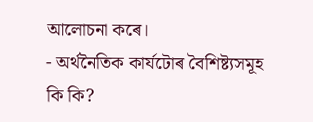আলোচনা কৰে।
- অর্থনৈতিক কাৰ্যটোৰ বৈশিষ্ট্যসমূহ কি কি?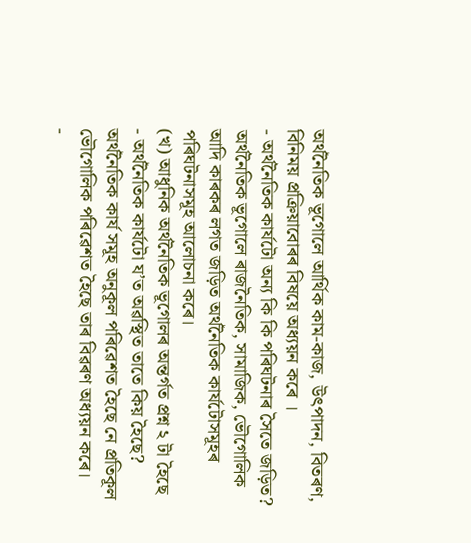অৰ্থনৈতিক ভূগোলে আৰ্থিক কাম-কাজ, উৎপাদন, বিতৰণ, বিনিময় প্ৰক্ৰিয়াবোৰৰ বিষয়ে অধ্যয়ন কৰে ।
- অর্থনৈতিক কার্যটো অন্য কি কি পৰিঘটনাৰ সৈতে জড়িত? অৰ্থনৈতিক ভূগোলে ৰাজনৈতিক, সামাজিক, ভৌগোলিক আদি কাৰকৰ লগত জড়িত অৰ্থনৈতিক কাৰ্যটোসমূহৰ পৰিঘটনাসমূহ আলোচনা কৰে।
(খ) আধুনিক অর্থনৈতিক ভূগোলৰ অন্তৰ্গত প্ৰশ্ন ২ টা হৈছে
- অর্থনৈতিক কার্যটো য’ত অৱস্থিত তাতে কিয় হৈছে? অৰ্থনৈতিক কাৰ্য সমূহ অনুকূল পৰিৱেশত হৈছে নে প্ৰতিকূল ভৌগোলিক পৰিৱেশত হৈছে তাৰ বিৱৰণ অধ্যয়ন কৰে।
-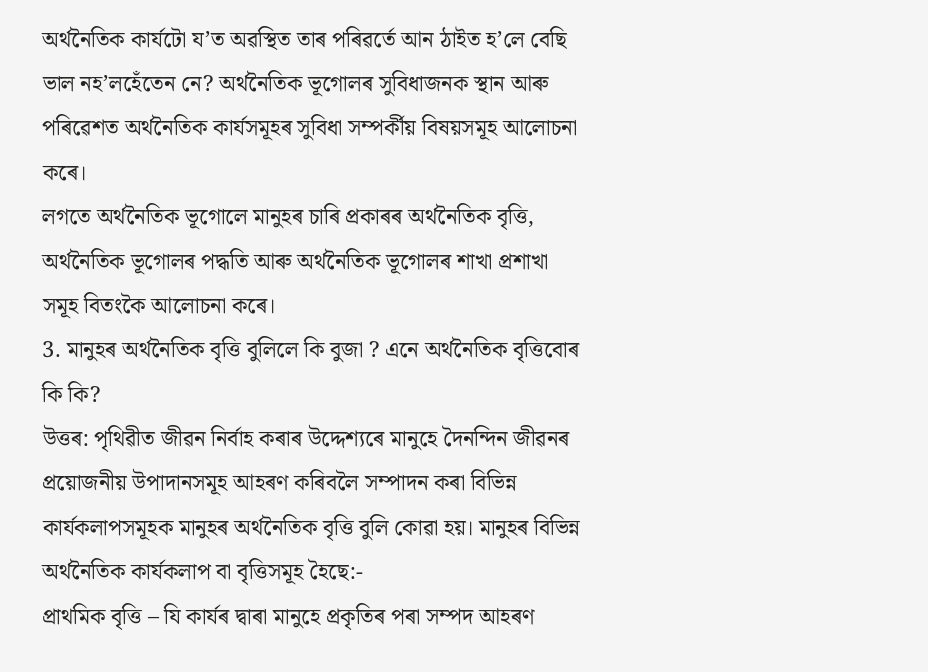অর্থনৈতিক কার্যটো য’ত অৱস্থিত তাৰ পৰিৱর্তে আন ঠাইত হ’লে বেছি ভাল নহ’লহেঁতেন নে? অৰ্থনৈতিক ভূগোলৰ সুবিধাজনক স্থান আৰু পৰিৱেশত অৰ্থনৈতিক কাৰ্যসমূহৰ সুবিধা সম্পৰ্কীয় বিষয়সমূহ আলোচনা কৰে।
লগতে অৰ্থনৈতিক ভূগোলে মানুহৰ চাৰি প্ৰকাৰৰ অৰ্থনৈতিক বৃত্তি, অৰ্থনৈতিক ভূগোলৰ পদ্ধতি আৰু অৰ্থনৈতিক ভূগোলৰ শাখা প্রশাখা সমূহ বিতংকৈ আলোচনা কৰে।
3. মানুহৰ অর্থনৈতিক বৃত্তি বুলিলে কি বুজা ? এনে অর্থনৈতিক বৃত্তিবোৰ কি কি?
উত্তৰ: পৃথিৱীত জীৱন নিৰ্বাহ কৰাৰ উদ্দেশ্যৰে মানুহে দৈনন্দিন জীৱনৰ প্রয়োজনীয় উপাদানসমূহ আহৰণ কৰিবলৈ সম্পাদন কৰা বিভিন্ন কার্যকলাপসমূহক মানুহৰ অৰ্থনৈতিক বৃত্তি বুলি কোৱা হয়। মানুহৰ বিভিন্ন অর্থনৈতিক কার্যকলাপ বা বৃত্তিসমূহ হৈছে:-
প্রাথমিক বৃত্তি – যি কাৰ্যৰ দ্বাৰা মানুহে প্ৰকৃতিৰ পৰা সম্পদ আহৰণ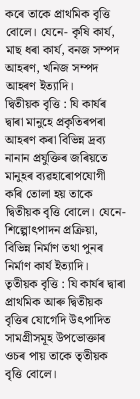কৰে তাকে প্রাথমিক বৃত্তি বোলে। যেনে- কৃষি কার্য, মাছ ধৰা কাৰ্য, বনজ সম্পদ আহৰণ, খনিজ সম্পদ আহৰণ ইত্যাদি।
দ্বিতীয়ক বৃত্তি : যি কাৰ্যৰ দ্বাৰা মানুহে প্রকৃতিৰপৰা আহৰণ কৰা বিভিন্ন দ্রব্য নানান প্রযুক্তিৰ জৰিয়তে মানুহৰ ব্যৱহাৰোপযোগী কৰি তোলা হয় তাকে দ্বিতীয়ক বৃত্তি বোলে। যেনে- শিল্পোৎপাদন প্রক্রিয়া, বিভিন্ন নির্মাণ তথা পুনৰ নিৰ্মাণ কাৰ্য ইত্যাদি।
তৃতীয়ক বৃত্তি : যি কাৰ্যৰ দ্বাৰা প্ৰাথমিক আৰু দ্বিতীয়ক বৃত্তিৰ যোগেদি উৎপাদিত সামগ্রীসমূহ উপভোক্তাৰ ওচৰ পায় তাকে তৃতীয়ক বৃত্তি বোলে।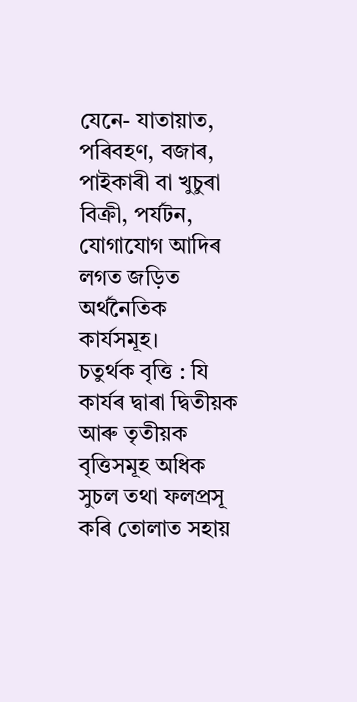যেনে- যাতায়াত, পৰিবহণ, বজাৰ, পাইকাৰী বা খুচুৰা বিক্রী, পর্যটন, যোগাযোগ আদিৰ লগত জড়িত অর্থনৈতিক কার্যসমূহ।
চতুর্থক বৃত্তি : যি কাৰ্যৰ দ্বাৰা দ্বিতীয়ক আৰু তৃতীয়ক বৃত্তিসমূহ অধিক সুচল তথা ফলপ্রসূ কৰি তোলাত সহায়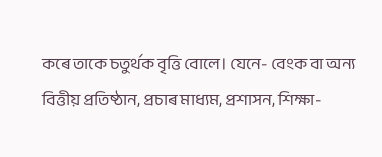কৰে তাকে চতুর্থক বৃত্তি বোলে। যেনে- বেংক বা অন্য বিত্তীয় প্রতিষ্ঠান, প্ৰচাৰ মাধ্যম, প্রশাসন, শিক্ষা-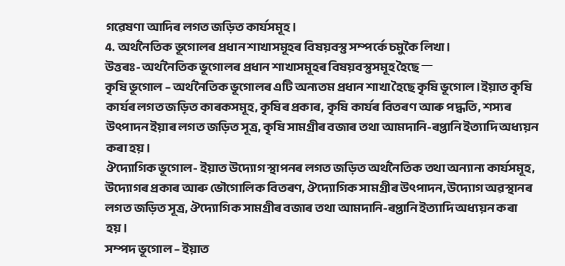গৱেষণা আদিৰ লগত জড়িত কাৰ্যসমূহ।
4. অর্থনৈতিক ভূগোলৰ প্রধান শাখাসমূহৰ বিষয়বস্তু সম্পর্কে চমুকৈ লিখা।
উত্তৰঃ- অর্থনৈতিক ভূগোলৰ প্রধান শাখাসমূহৰ বিষয়বস্তুসমূহ হৈছে 一
কৃষি ভূগোল – অর্থনৈতিক ভূগোলৰ এটি অন্যতম প্রধান শাখা হৈছে কৃষি ভূগোল।ইয়াত কৃষি কার্যৰ লগত জড়িত কাৰকসমূহ, কৃষিৰ প্রকাৰ, কৃষি কার্যৰ বিতৰণ আৰু পদ্ধতি, শস্যৰ উৎপাদন ইয়াৰ লগত জড়িত সূত্র, কৃষি সামগ্রীৰ বজাৰ তথা আমদানি-ৰপ্তানি ইত্যাদি অধ্যয়ন কৰা হয়।
ঔদ্যোগিক ভূগোল- ইয়াত উদ্যোগ স্থাপনৰ লগত জড়িত অর্থনৈতিক তথা অন্যান্য কাৰ্যসমূহ, উদ্যোগৰ প্রকাৰ আৰু ভৌগোলিক বিতৰণ, ঔদ্যোগিক সামগ্রীৰ উৎপাদন, উদ্যোগ অৱস্থানৰ লগত জড়িত সূত্র, ঔদ্যোগিক সামগ্রীৰ বজাৰ তথা আমদানি-ৰপ্তানি ইত্যাদি অধ্যয়ন কৰা হয়।
সম্পদ ভূগোল – ইয়াত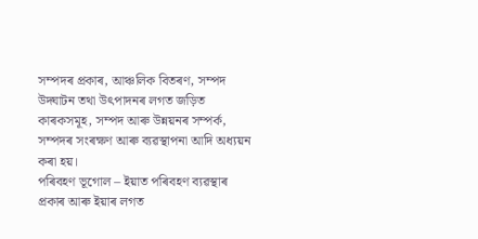সম্পদৰ প্রকাৰ, আঞ্চলিক বিতৰণ, সম্পদ উদ্ঘাটন তথা উৎপাদনৰ লগত জড়িত কাৰকসমূহ, সম্পদ আৰু উন্নয়নৰ সম্পর্ক, সম্পদৰ সংৰক্ষণ আৰু ব্যৱস্থাপনা আদি অধ্যয়ন কৰা হয়।
পৰিবহণ ভূগোল – ইয়াত পৰিবহণ ব্যৱস্থাৰ প্রকাৰ আৰু ইয়াৰ লগত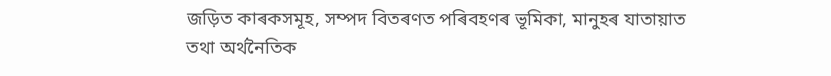জড়িত কাৰকসমূহ, সম্পদ বিতৰণত পৰিবহণৰ ভূমিকা, মানুহৰ যাতায়াত তথা অর্থনৈতিক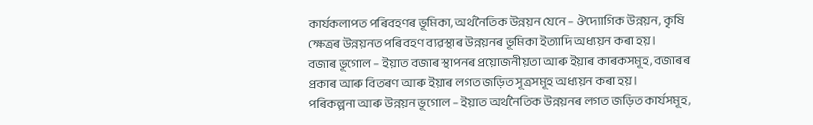কার্যকলাপত পৰিবহণৰ ভূমিকা, অর্থনৈতিক উন্নয়ন যেনে – ঔদ্যোগিক উন্নয়ন, কৃষি ক্ষেত্রৰ উন্নয়নত পৰিবহণ ব্যৱস্থাৰ উন্নয়নৰ ভূমিকা ইত্যাদি অধ্যয়ন কৰা হয়।
বজাৰ ভূগোল – ইয়াত বজাৰ স্থাপনৰ প্রয়োজনীয়তা আৰু ইয়াৰ কাৰকসমূহ, বজাৰৰ প্রকাৰ আৰু বিতৰণ আৰু ইয়াৰ লগত জড়িত সূত্রসমূহ অধ্যয়ন কৰা হয়।
পৰিকল্পনা আৰু উন্নয়ন ভূগোল – ইয়াত অর্থনৈতিক উন্নয়নৰ লগত জড়িত কাৰ্যসমূহ,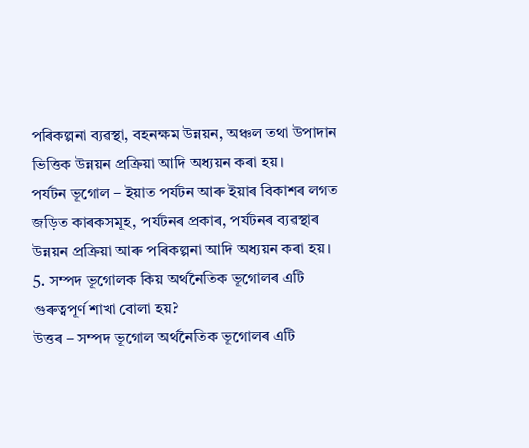পৰিকল্পনা ব্যৱস্থা, বহনক্ষম উন্নয়ন, অঞ্চল তথা উপাদান ভিত্তিক উন্নয়ন প্রক্রিয়া আদি অধ্যয়ন কৰা হয়।
পর্যটন ভূগোল – ইয়াত পর্যটন আৰু ইয়াৰ বিকাশৰ লগত জড়িত কাৰকসমূহ, পর্যটনৰ প্রকাৰ, পর্যটনৰ ব্যৱস্থাৰ উন্নয়ন প্রক্রিয়া আৰু পৰিকল্পনা আদি অধ্যয়ন কৰা হয়।
5. সম্পদ ভূগোলক কিয় অর্থনৈতিক ভূগোলৰ এটি গুৰুত্বপূর্ণ শাখা বোলা হয়?
উত্তৰ – সম্পদ ভূগোল অর্থনৈতিক ভূগোলৰ এটি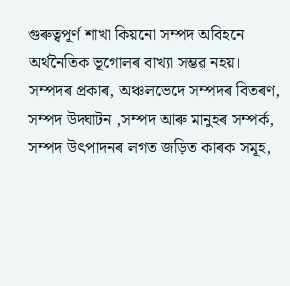গুৰুত্বপূর্ণ শাখা কিয়নো সম্পদ অবিহনে অৰ্থনৈতিক ভূগোলৰ বাখ্যা সম্ভৱ নহয়। সম্পদৰ প্রকাৰ, অঞ্চলভেদে সম্পদৰ বিতৰণ, সম্পদ উদ্ঘাটন ,সম্পদ আৰু মানুহৰ সম্পৰ্ক, সম্পদ উৎপাদনৰ লগত জড়িত কাৰক সমূহ,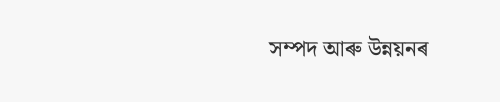সম্পদ আৰু উন্নয়নৰ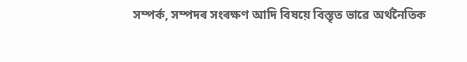সম্পর্ক, সম্পদৰ সংৰক্ষণ আদি বিষয়ে বিস্তৃত ভাৱে অৰ্থনৈতিক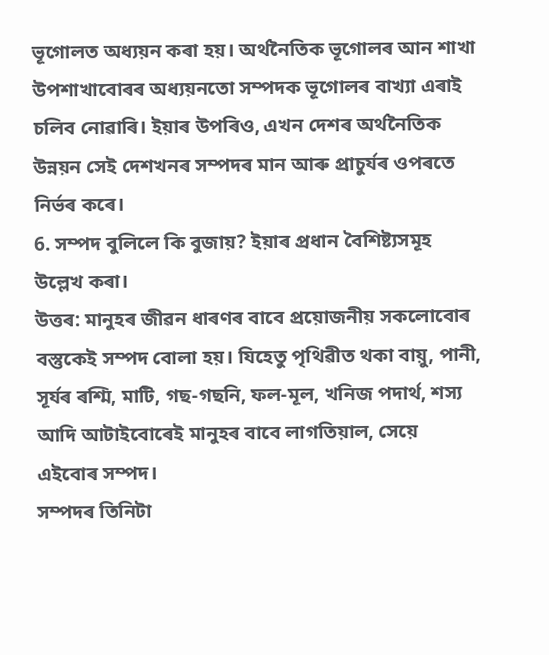ভূগোলত অধ্যয়ন কৰা হয়। অৰ্থনৈতিক ভূগোলৰ আন শাখা উপশাখাবোৰৰ অধ্যয়নতো সম্পদক ভূগোলৰ বাখ্যা এৰাই চলিব নোৱাৰি। ইয়াৰ উপৰিও, এখন দেশৰ অৰ্থনৈতিক উন্নয়ন সেই দেশখনৰ সম্পদৰ মান আৰু প্ৰাচুৰ্যৰ ওপৰতে নিৰ্ভৰ কৰে।
6. সম্পদ বুলিলে কি বুজায়? ইয়াৰ প্রধান বৈশিষ্ট্যসমূহ উল্লেখ কৰা।
উত্তৰ: মানুহৰ জীৱন ধাৰণৰ বাবে প্রয়োজনীয় সকলোবোৰ বস্তুকেই সম্পদ বোলা হয়। যিহেতু পৃথিৱীত থকা বায়ু, পানী, সূর্যৰ ৰশ্মি, মাটি, গছ-গছনি, ফল-মূল, খনিজ পদার্থ, শস্য আদি আটাইবোৰেই মানুহৰ বাবে লাগতিয়াল, সেয়ে এইবোৰ সম্পদ।
সম্পদৰ তিনিটা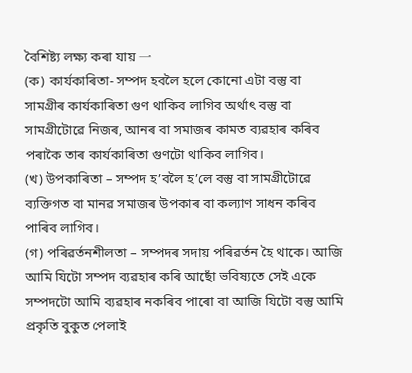বৈশিষ্ট্য লক্ষ্য কৰা যায় 一
(ক) কাৰ্যকাৰিতা- সম্পদ হবলৈ হলে কোনো এটা বস্তু বা সামগ্ৰীৰ কাৰ্যকাৰিতা গুণ থাকিব লাগিব অৰ্থাৎ বস্তু বা সামগ্ৰীটোৱে নিজৰ, আনৰ বা সমাজৰ কামত ব্যৱহাৰ কৰিব পৰাকৈ তাৰ কাৰ্যকাৰিতা গুণটো থাকিব লাগিব।
(খ) উপকাৰিতা – সম্পদ হ’বলৈ হ’লে বস্তু বা সামগ্ৰীটোৱে ব্যক্তিগত বা মানৱ সমাজৰ উপকাৰ বা কল্যাণ সাধন কৰিব পাৰিব লাগিব।
(গ) পৰিৱৰ্তনশীলতা – সম্পদৰ সদায় পৰিৱৰ্তন হৈ থাকে। আজি আমি যিটো সম্পদ ব্যৱহাৰ কৰি আছোঁ ভবিষ্যতে সেই একে সম্পদটো আমি ব্যৱহাৰ নকৰিব পাৰো বা আজি যিটো বস্তু আমি প্ৰকৃতি বুকুত পেলাই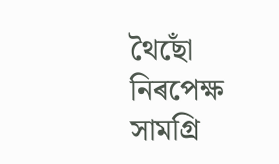থৈছোঁ নিৰপেক্ষ সামগ্রি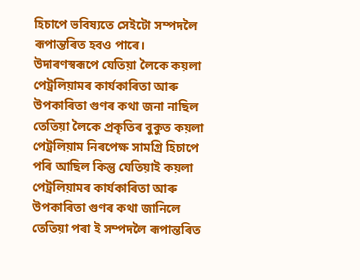হিচাপে ভবিষ্যতে সেইটো সম্পদলৈ ৰূপান্তৰিত হবও পাৰে।
উদাৰণস্বৰূপে যেতিয়া লৈকে কয়লা পেট্ৰলিয়ামৰ কাৰ্যকাৰিতা আৰু উপকাৰিতা গুণৰ কথা জনা নাছিল তেতিয়া লৈকে প্ৰকৃতিৰ বুকুত কয়লা পেট্ৰলিয়াম নিৰপেক্ষ সামগ্রি হিচাপে পৰি আছিল কিন্তু যেতিয়াই কয়লা পেট্ৰলিয়ামৰ কাৰ্যকাৰিতা আৰু উপকাৰিতা গুণৰ কথা জানিলে তেতিয়া পৰা ই সম্পদলৈ ৰূপান্তৰিত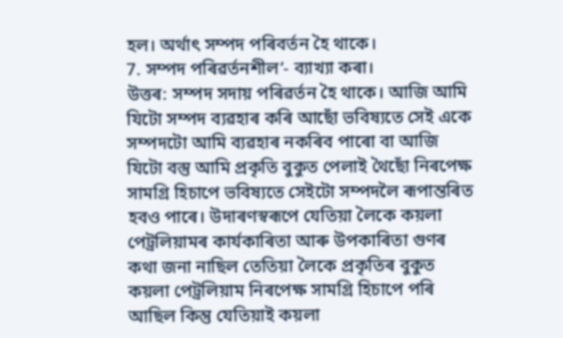হল। অৰ্থাৎ সম্পদ পৰিবৰ্তন হৈ থাকে।
7. সম্পদ পৰিৱৰ্তনশীল’- ব্যাখ্যা কৰা।
উত্তৰ: সম্পদ সদায় পৰিৱৰ্তন হৈ থাকে। আজি আমি যিটো সম্পদ ব্যৱহাৰ কৰি আছোঁ ভবিষ্যতে সেই একে সম্পদটো আমি ব্যৱহাৰ নকৰিব পাৰো বা আজি যিটো বস্তু আমি প্ৰকৃতি বুকুত পেলাই থৈছোঁ নিৰপেক্ষ সামগ্রি হিচাপে ভবিষ্যতে সেইটো সম্পদলৈ ৰূপান্তৰিত হবও পাৰে। উদাৰণস্বৰূপে যেতিয়া লৈকে কয়লা পেট্ৰলিয়ামৰ কাৰ্যকাৰিতা আৰু উপকাৰিতা গুণৰ কথা জনা নাছিল তেতিয়া লৈকে প্ৰকৃতিৰ বুকুত কয়লা পেট্ৰলিয়াম নিৰপেক্ষ সামগ্রি হিচাপে পৰি আছিল কিন্তু যেতিয়াই কয়লা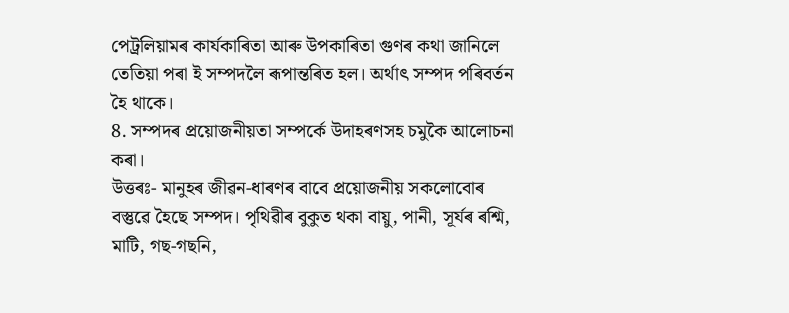পেট্ৰলিয়ামৰ কাৰ্যকাৰিতা আৰু উপকাৰিতা গুণৰ কথা জানিলে তেতিয়া পৰা ই সম্পদলৈ ৰূপান্তৰিত হল। অৰ্থাৎ সম্পদ পৰিবৰ্তন হৈ থাকে।
8. সম্পদৰ প্রয়োজনীয়তা সম্পর্কে উদাহৰণসহ চমুকৈ আলোচনা কৰা।
উত্তৰঃ- মানুহৰ জীৱন-ধাৰণৰ বাবে প্ৰয়োজনীয় সকলোবোৰ বস্তুৱে হৈছে সম্পদ। পৃথিৱীৰ বুকুত থকা বায়ু, পানী, সূর্যৰ ৰশ্মি, মাটি, গছ-গছনি,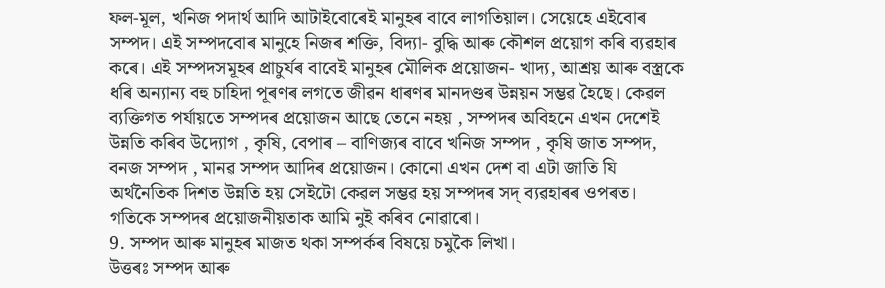ফল-মূল, খনিজ পদার্থ আদি আটাইবোৰেই মানুহৰ বাবে লাগতিয়াল। সেয়েহে এইবোৰ সম্পদ। এই সম্পদবোৰ মানুহে নিজৰ শক্তি, বিদ্যা- বুদ্ধি আৰু কৌশল প্রয়োগ কৰি ব্যৱহাৰ কৰে। এই সম্পদসমূহৰ প্ৰাচুৰ্যৰ বাবেই মানুহৰ মৌলিক প্রয়োজন- খাদ্য, আশ্রয় আৰু বস্ত্ৰকে ধৰি অন্যান্য বহু চাহিদা পূৰণৰ লগতে জীৱন ধাৰণৰ মানদণ্ডৰ উন্নয়ন সম্ভৱ হৈছে। কেৱল ব্যক্তিগত পৰ্যায়তে সম্পদৰ প্ৰয়োজন আছে তেনে নহয় , সম্পদৰ অবিহনে এখন দেশেই উন্নতি কৰিব উদ্যোগ , কৃষি, বেপাৰ – বাণিজ্যৰ বাবে খনিজ সম্পদ , কৃষি জাত সম্পদ, বনজ সম্পদ , মানৱ সম্পদ আদিৰ প্রয়োজন। কোনো এখন দেশ বা এটা জাতি যি অর্থনৈতিক দিশত উন্নতি হয় সেইটো কেৱল সম্ভৱ হয় সম্পদৰ সদ্ ব্যৱহাৰৰ ওপৰত। গতিকে সম্পদৰ প্ৰয়োজনীয়তাক আমি নুই কৰিব নোৱাৰো।
9. সম্পদ আৰু মানুহৰ মাজত থকা সম্পৰ্কৰ বিষয়ে চমুকৈ লিখা।
উত্তৰঃ সম্পদ আৰু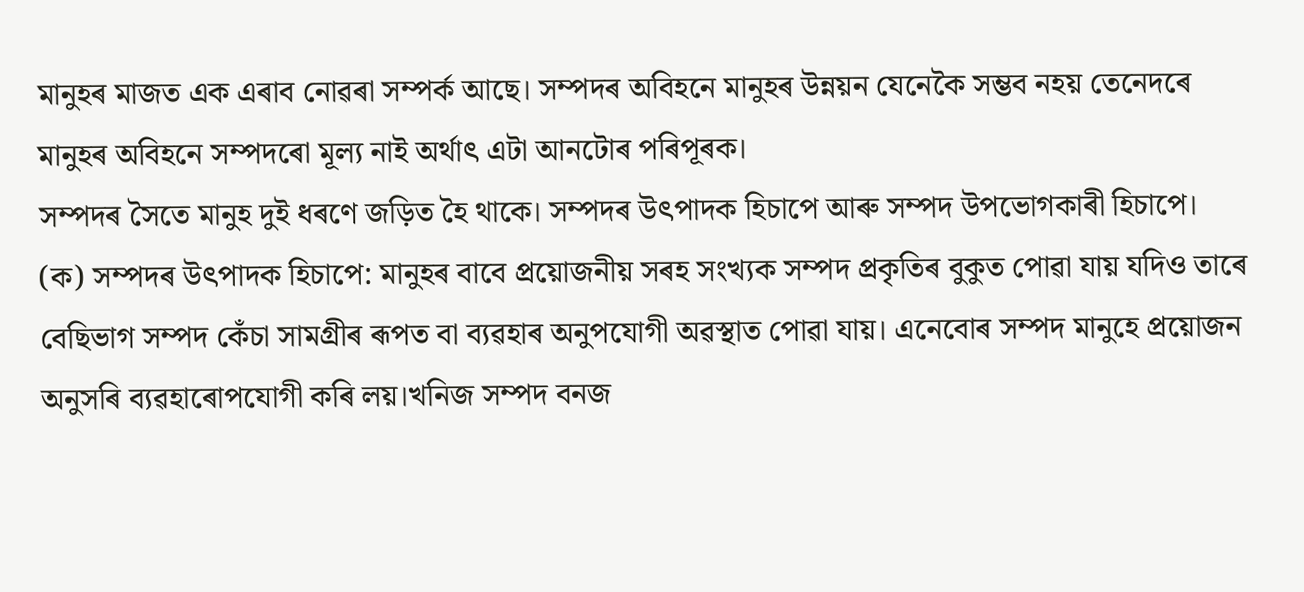মানুহৰ মাজত এক এৰাব নোৱৰা সম্পৰ্ক আছে। সম্পদৰ অবিহনে মানুহৰ উন্নয়ন যেনেকৈ সম্ভব নহয় তেনেদৰে মানুহৰ অবিহনে সম্পদৰো মূল্য নাই অৰ্থাৎ এটা আনটোৰ পৰিপূৰক।
সম্পদৰ সৈতে মানুহ দুই ধৰণে জড়িত হৈ থাকে। সম্পদৰ উৎপাদক হিচাপে আৰু সম্পদ উপভোগকাৰী হিচাপে।
(ক) সম্পদৰ উৎপাদক হিচাপে: মানুহৰ বাবে প্রয়োজনীয় সৰহ সংখ্যক সম্পদ প্ৰকৃতিৰ বুকুত পোৱা যায় যদিও তাৰে বেছিভাগ সম্পদ কেঁচা সামগ্ৰীৰ ৰূপত বা ব্যৱহাৰ অনুপযোগী অৱস্থাত পোৱা যায়। এনেবোৰ সম্পদ মানুহে প্রয়োজন অনুসৰি ব্যৱহাৰোপযোগী কৰি লয়।খনিজ সম্পদ বনজ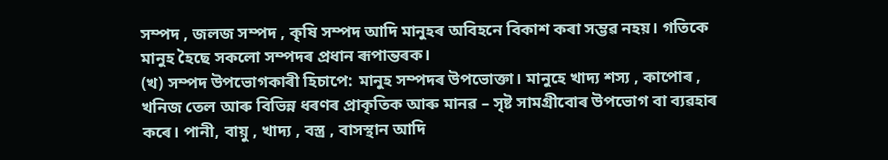সম্পদ , জলজ সম্পদ , কৃষি সম্পদ আদি মানুহৰ অবিহনে বিকাশ কৰা সম্ভৱ নহয়। গতিকে মানুহ হৈছে সকলো সম্পদৰ প্রধান ৰূপান্তৰক।
(খ) সম্পদ উপভোগকাৰী হিচাপে: মানুহ সম্পদৰ উপভোক্তা। মানুহে খাদ্য শস্য , কাপোৰ , খনিজ তেল আৰু বিভিন্ন ধৰণৰ প্ৰাকৃতিক আৰু মানৱ – সৃষ্ট সামগ্রীবোৰ উপভোগ বা ব্যৱহাৰ কৰে। পানী, বায়ু , খাদ্য , বস্ত্র , বাসস্থান আদি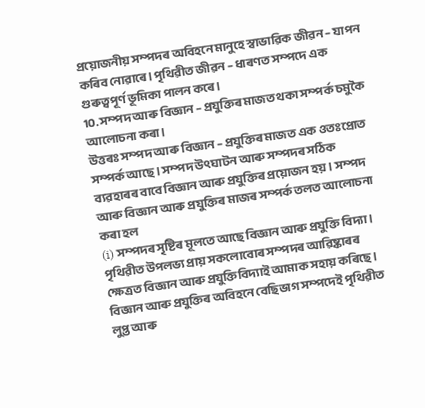প্রয়োজনীয় সম্পদৰ অবিহনে মানুহে স্বাভাৱিক জীৱন – যাপন কৰিব নোৱাৰে। পৃথিৱীত জীৱন – ধাৰণত সম্পদে এক গুৰুত্বপূর্ণ ভূমিকা পালন কৰে।
10. সম্পদ আৰু বিজ্ঞান – প্রযুক্তিৰ মাজত থকা সম্পর্ক চমুকৈ আলোচনা কৰা।
উত্তৰঃ সম্পদ আৰু বিজ্ঞান – প্রযুক্তিৰ মাজত এক ওতঃপ্ৰোত সম্পৰ্ক আছে । সম্পদ উৎঘাটন আৰু সম্পদৰ সঠিক ব্যৱহাৰৰ বাবে বিজ্ঞান আৰু প্ৰযুক্তিৰ প্ৰয়োজন হয়। সম্পদ আৰু বিজ্ঞান আৰু প্ৰযুক্তিৰ মাজৰ সম্পৰ্ক তলত আলোচনা কৰা হল
(i) সম্পদৰ সৃষ্টিৰ মূলতে আছে বিজ্ঞান আৰু প্ৰযুক্তি বিদ্যা । পৃথিৱীত উপলভ্য প্রায় সকলোবোৰ সম্পদৰ আৱিষ্কাৰৰ ক্ষেত্ৰত বিজ্ঞান আৰু প্ৰযুক্তিবিদ্যাই আমাক সহায় কৰিছে। বিজ্ঞান আৰু প্ৰযুক্তিৰ অবিহনে বেছিভাগ সম্পদেই পৃথিৱীত লুপ্ত আৰু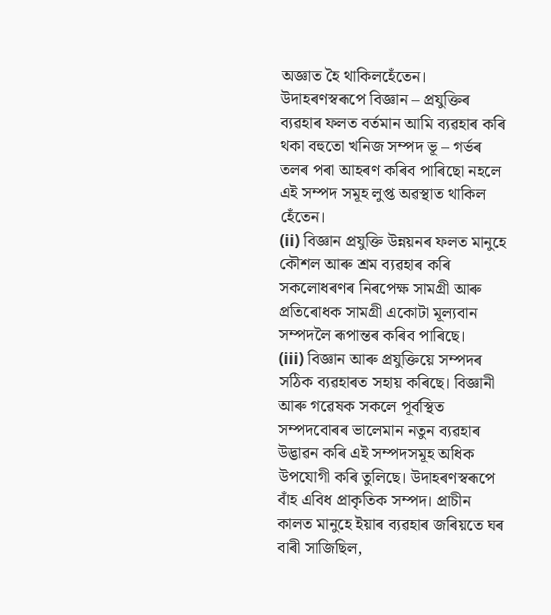অজ্ঞাত হৈ থাকিলহেঁতেন। উদাহৰণস্বৰূপে বিজ্ঞান – প্রযুক্তিৰ ব্যৱহাৰ ফলত বর্তমান আমি ব্যৱহাৰ কৰি থকা বহুতো খনিজ সম্পদ ভূ – গর্ভৰ তলৰ পৰা আহৰণ কৰিব পাৰিছো নহলে এই সম্পদ সমূহ লুপ্ত অৱস্থাত থাকিল হেঁতেন।
(ii) বিজ্ঞান প্রযুক্তি উন্নয়নৰ ফলত মানুহে কৌশল আৰু শ্রম ব্যৱহাৰ কৰি সকলোধৰণৰ নিৰপেক্ষ সামগ্ৰী আৰু প্ৰতিৰোধক সামগ্রী একোটা মূল্যবান সম্পদলৈ ৰূপান্তৰ কৰিব পাৰিছে।
(iii) বিজ্ঞান আৰু প্রযুক্তিয়ে সম্পদৰ সঠিক ব্যৱহাৰত সহায় কৰিছে। বিজ্ঞানী আৰু গৱেষক সকলে পূর্বস্থিত সম্পদবোৰৰ ভালেমান নতুন ব্যৱহাৰ উদ্ভাৱন কৰি এই সম্পদসমূহ অধিক উপযোগী কৰি তুলিছে। উদাহৰণস্বৰূপে বাঁহ এবিধ প্ৰাকৃতিক সম্পদ। প্রাচীন কালত মানুহে ইয়াৰ ব্যৱহাৰ জৰিয়তে ঘৰ বাৰী সাজিছিল,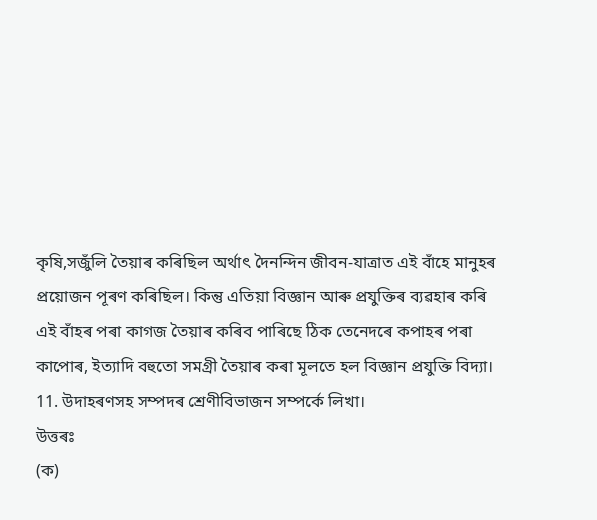কৃষি,সজুঁলি তৈয়াৰ কৰিছিল অৰ্থাৎ দৈনন্দিন জীবন-যাত্ৰাত এই বাঁহে মানুহৰ প্ৰয়োজন পূৰণ কৰিছিল। কিন্তু এতিয়া বিজ্ঞান আৰু প্ৰযুক্তিৰ ব্যৱহাৰ কৰি এই বাঁহৰ পৰা কাগজ তৈয়াৰ কৰিব পাৰিছে ঠিক তেনেদৰে কপাহৰ পৰা কাপোৰ, ইত্যাদি বহুতো সমগ্রী তৈয়াৰ কৰা মূলতে হল বিজ্ঞান প্ৰযুক্তি বিদ্যা।
11. উদাহৰণসহ সম্পদৰ শ্রেণীবিভাজন সম্পর্কে লিখা।
উত্তৰঃ
(ক)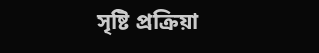সৃষ্টি প্ৰক্ৰিয়া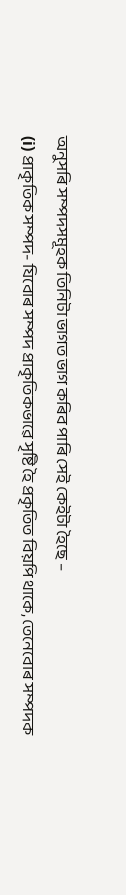অনুসৰি সম্পদসমূহক তিনিটা ভাগত ভাগ কৰিব পাৰি সেই কেইটা হৈছে –
(i) প্ৰাকৃতিক সম্পদ- যিবোৰ সম্পদ প্ৰাকৃতিকভাৱে সৃষ্টি হৈ প্ৰকৃতিত বিয়পি থাকে, তেনেবোৰ সম্পদক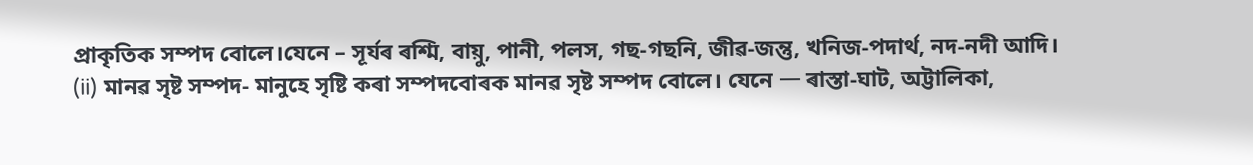প্ৰাকৃতিক সম্পদ বোলে।যেনে – সূৰ্যৰ ৰশ্মি, বায়ু, পানী, পলস, গছ-গছনি, জীৱ-জন্তু, খনিজ-পদাৰ্থ, নদ-নদী আদি।
(ii) মানৱ সৃষ্ট সম্পদ- মানুহে সৃষ্টি কৰা সম্পদবোৰক মানৱ সৃষ্ট সম্পদ বোলে। যেনে 一 ৰাস্তা-ঘাট, অট্টালিকা,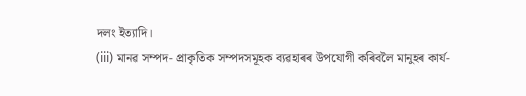দলং ইত্যাদি।
(iii) মানৱ সম্পদ- প্রাকৃতিক সম্পদসমূহক ব্যৱহাৰৰ উপযোগী কৰিবলৈ মানুহৰ কার্য-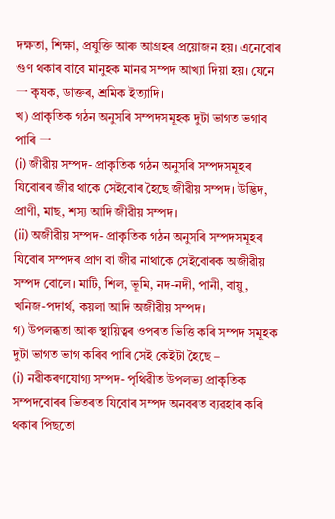দক্ষতা, শিক্ষা, প্রযুক্তি আৰু আগ্রহৰ প্রয়োজন হয়। এনেবোৰ গুণ থকাৰ বাবে মানুহক মানৱ সম্পদ আখ্যা দিয়া হয়। যেনে 一 কৃষক, ডাক্তৰ, শ্ৰমিক ইত্যাদি।
খ) প্রাকৃতিক গঠন অনুসৰি সম্পদসমূহক দুটা ভাগত ভগাব পাৰি 一
(i) জীৱীয় সম্পদ- প্রাকৃতিক গঠন অনুসৰি সম্পদসমূহৰ যিবোৰৰ জীৱ থাকে সেইবোৰ হৈছে জীৱীয় সম্পদ। উদ্ভিদ, প্রাণী, মাছ, শস্য আদি জীৱীয় সম্পদ।
(ii) অজীৱীয় সম্পদ- প্রাকৃতিক গঠন অনুসৰি সম্পদসমূহৰ যিবোৰ সম্পদৰ প্ৰাণ বা জীৱ নাথাকে সেইবোৰক অজীৱীয় সম্পদ বোলে। মাটি, শিল, ভূমি, নদ-নদী, পানী, বায়ু, খনিজ-পদার্থ, কয়লা আদি অজীৱীয় সম্পদ।
গ) উপলব্ধতা আৰু স্থায়িত্বৰ ওপৰত ভিত্তি কৰি সম্পদ সমূহক দুটা ভাগত ভাগ কৰিব পাৰি সেই কেইটা হৈছে –
(i) নৱীকৰণযোগ্য সম্পদ- পৃথিৱীত উপলভ্য প্রাকৃতিক সম্পদবোৰৰ ভিতৰত যিবোৰ সম্পদ অনবৰত ব্যৱহাৰ কৰি থকাৰ পিছতো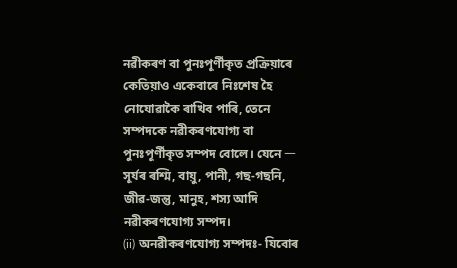নৱীকৰণ বা পুনঃপূর্ণীকৃত প্রক্রিয়াৰে কেতিয়াও একেবাৰে নিঃশেষ হৈ নোযোৱাকৈ ৰাখিব পাৰি, তেনে সম্পদকে নৱীকৰণযোগ্য বা পুনঃপূর্ণীকৃত সম্পদ বোলে। যেনে 一 সূর্যৰ ৰশ্মি, বায়ু, পানী, গছ-গছনি, জীৱ-জন্তু, মানুহ, শস্য আদি নৱীকৰণযোগ্য সম্পদ।
(ii) অনৱীকৰণযোগ্য সম্পদঃ- যিবোৰ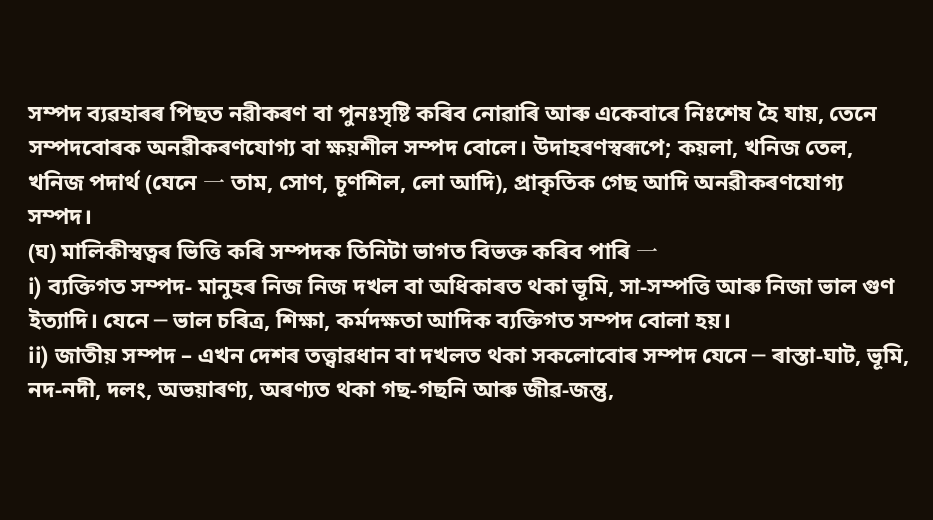সম্পদ ব্যৱহাৰৰ পিছত নৱীকৰণ বা পুনঃসৃষ্টি কৰিব নোৱাৰি আৰু একেবাৰে নিঃশেষ হৈ যায়, তেনে সম্পদবোৰক অনৱীকৰণযোগ্য বা ক্ষয়শীল সম্পদ বোলে। উদাহৰণস্বৰূপে; কয়লা, খনিজ তেল, খনিজ পদার্থ (যেনে 一 তাম, সোণ, চূণশিল, লো আদি), প্রাকৃতিক গেছ আদি অনৱীকৰণযোগ্য সম্পদ।
(ঘ) মালিকীস্বত্বৰ ভিত্তি কৰি সম্পদক তিনিটা ভাগত বিভক্ত কৰিব পাৰি 一
i) ব্যক্তিগত সম্পদ- মানুহৰ নিজ নিজ দখল বা অধিকাৰত থকা ভূমি, সা-সম্পত্তি আৰু নিজা ভাল গুণ ইত্যাদি। যেনে ─ ভাল চৰিত্র, শিক্ষা, কর্মদক্ষতা আদিক ব্যক্তিগত সম্পদ বোলা হয়।
ii) জাতীয় সম্পদ – এখন দেশৰ তত্ত্বাৱধান বা দখলত থকা সকলোবোৰ সম্পদ যেনে ─ ৰাস্তা-ঘাট, ভূমি, নদ-নদী, দলং, অভয়াৰণ্য, অৰণ্যত থকা গছ-গছনি আৰু জীৱ-জন্তু,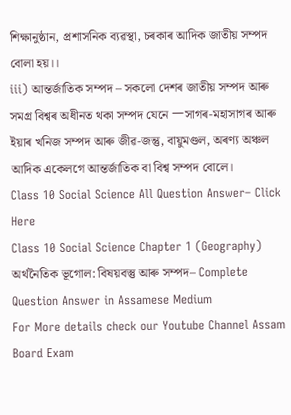শিক্ষানুষ্ঠান, প্রশাসনিক ব্যৱস্থা, চৰকাৰ আদিক জাতীয় সম্পদ বোলা হয়।।
iii) আন্তৰ্জাতিক সম্পদ – সকলো দেশৰ জাতীয় সম্পদ আৰু সমগ্র বিশ্বৰ অধীনত থকা সম্পদ যেনে 一সাগৰ-মহাসাগৰ আৰু ইয়াৰ খনিজ সম্পদ আৰু জীৱ-জন্তু, বায়ুমণ্ডল, অৰণ্য অঞ্চল আদিক একেলগে আন্তর্জাতিক বা বিশ্ব সম্পদ বোলে।
Class 10 Social Science All Question Answer– Click Here
Class 10 Social Science Chapter 1 (Geography) অর্থনৈতিক ভূগোল: বিষয়বস্তু আৰু সম্পদ– Complete Question Answer in Assamese Medium
For More details check our Youtube Channel Assam Board Exam